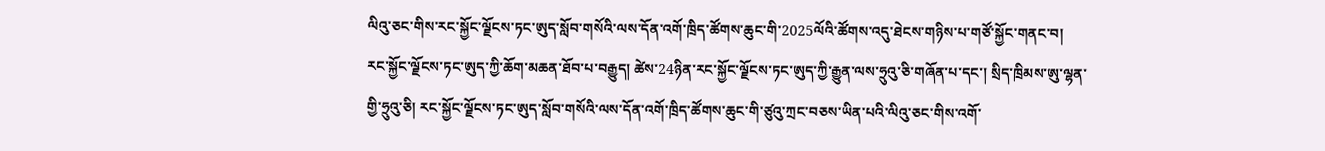ལིའུ་ཅང་གིས་རང་སྐྱོང་ལྗོངས་ཏང་ཨུད་སློབ་གསོའི་ལས་དོན་འགོ་ཁྲིད་ཚོགས་ཆུང་གི་2025ལོའི་ཚོགས་འདུ་ཐེངས་གཉིས་པ་གཙོ་སྐྱོང་གནང་བ།
རང་སྐྱོང་ལྗོངས་ཏང་ཨུད་ཀྱི་ཆོག་མཆན་ཐོབ་པ་བརྒྱུད། ཚེས་24ཉིན་རང་སྐྱོང་ལྗོངས་ཏང་ཨུད་ཀྱི་རྒྱུན་ལས་ཧྲུའུ་ཅི་གཞོན་པ་དང་། སྲིད་ཁྲིམས་ཨུ་ལྷན་གྱི་ཧྲུའུ་ཅི། རང་སྐྱོང་ལྗོངས་ཏང་ཨུད་སློབ་གསོའི་ལས་དོན་འགོ་ཁྲིད་ཚོགས་ཆུང་གི་ཙུའུ་ཀྲང་བཅས་ཡིན་པའི་ལིའུ་ཅང་གིས་འགོ་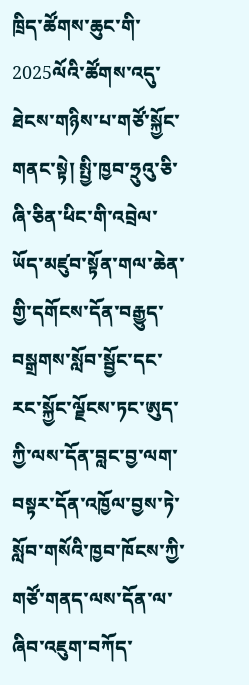ཁྲིད་ཚོགས་ཆུང་གི་2025ལོའི་ཚོགས་འདུ་ཐེངས་གཉིས་པ་གཙོ་སྐྱོང་གནང་སྟེ། སྤྱི་ཁྱབ་ཧྲུའུ་ཅི་ཞི་ཅིན་ཕིང་གི་འབྲེལ་ཡོད་མཛུབ་སྟོན་གལ་ཆེན་གྱི་དགོངས་དོན་བརྒྱུད་བསྒྲགས་སློབ་སྦྱོང་དང་རང་སྐྱོང་ལྗོངས་ཏང་ཨུད་ཀྱི་ལས་དོན་བླང་བྱ་ལག་བསྟར་དོན་འཁྱོལ་བྱས་ཏེ་སློབ་གསོའི་ཁྱབ་ཁོངས་ཀྱི་གཙོ་གནད་ལས་དོན་ལ་ཞིབ་འཇུག་བཀོད་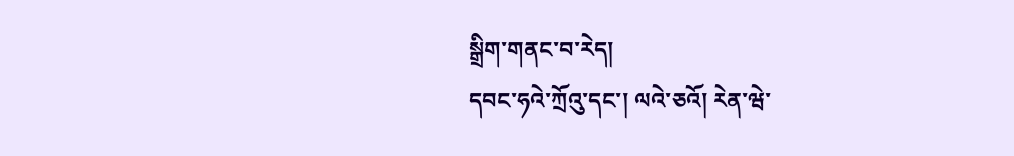སྒྲིག་གནང་བ་རེད།
དབང་ཧའེ་ཀྲོའུ་དང་། ལའེ་ཅའོ། རེན་ཝེ་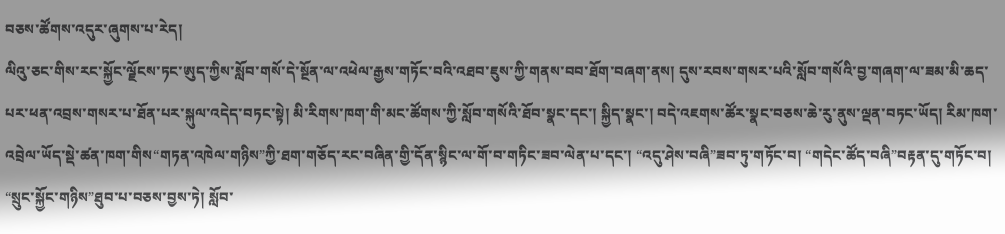བཅས་ཚོགས་འདུར་ཞུགས་པ་རེད།
ལིའུ་ཅང་གིས་རང་སྐྱོང་ལྗོངས་ཏང་ཨུད་ཀྱིས་སློབ་གསོ་དེ་སྔོན་ལ་འཕེལ་རྒྱས་གཏོང་བའི་འཐབ་ཇུས་ཀྱི་གནས་བབ་ཐོག་བཞག་ནས། དུས་རབས་གསར་པའི་སློབ་གསོའི་བྱ་གཞག་ལ་ཟམ་མི་ཆད་པར་ཕན་འབྲས་གསར་པ་ཐོན་པར་སྐུལ་འདེད་བཏང་སྟེ། མི་རིགས་ཁག་གི་མང་ཚོགས་ཀྱི་སློབ་གསོའི་ཐོབ་སྣང་དང་། སྐྱིད་སྣང་། བདེ་འཇགས་ཚོར་སྣང་བཅས་ཆེ་རུ་ནུས་ལྡན་བཏང་ཡོད། རིམ་ཁག་འབྲེལ་ཡོད་སྡེ་ཚན་ཁག་གིས“གཏན་འཁེལ་གཉིས”ཀྱི་ཐག་གཅོད་རང་བཞིན་གྱི་དོན་སྙིང་ལ་གོ་བ་གཏིང་ཟབ་ལེན་པ་དང་། “འདུ་ཤེས་བཞི”ཟབ་ཏུ་གཏོང་བ། “གདེང་ཚོད་བཞི”བརྟན་དུ་གཏོང་བ། “སྲུང་སྐྱོང་གཉིས”ཐུབ་པ་བཅས་བྱས་ཏེ། སློབ་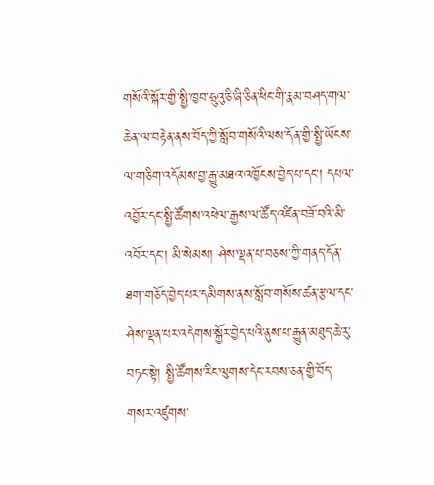གསོའི་སྐོར་གྱི་སྤྱི་ཁྱབ་ཧྲུའུ་ཅི་ཞི་ཅིན་ཕིང་གི་རྣམ་བཤད་གལ་ཆེན་ལ་བརྟེན་ནས་བོད་ཀྱི་སློབ་གསོའི་ལས་དོན་གྱི་སྤྱི་ཡོངས་ལ་གཅིག་འདོམས་བྱ་རྒྱུ་མཐའ་འཁྱོངས་བྱེད་པ་དང་། དཔལ་འབྱོར་དང་སྤྱི་ཚོགས་འཕེལ་རྒྱས་ལ་ཚོད་འཛིན་བཟོ་བའི་མི་འབོར་དང་། མི་སེམས། ཤེས་ལྡན་པ་བཅས་ཀྱི་གནད་དོན་ཐག་གཅོད་བྱེད་པར་དམིགས་ནས་སློབ་གསོས་ཚན་རྩལ་དང་ཤེས་ལྡན་པར་འདེགས་སྐྱོར་བྱེད་པའི་ནུས་པ་རྒྱུན་མཐུད་ཆེ་རུ་བཏང་སྟེ། སྤྱི་ཚོགས་རིང་ལུགས་དེང་རབས་ཅན་གྱི་བོད་གསར་འཛུགས་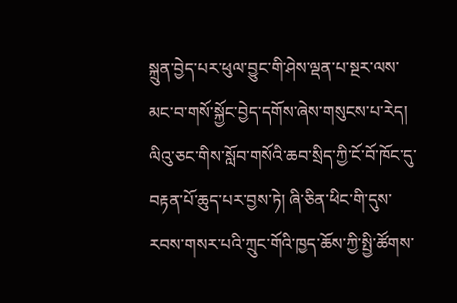སྐྲུན་བྱེད་པར་ཕུལ་བྱུང་གི་ཤེས་ལྡན་པ་སྔར་ལས་མང་བ་གསོ་སྐྱོང་བྱེད་དགོས་ཞེས་གསུངས་པ་རེད།
ལིའུ་ཅང་གིས་སློབ་གསོའི་ཆབ་སྲིད་ཀྱི་ངོ་བོ་ཁོང་དུ་བརྟན་པོ་ཆུད་པར་བྱས་ཏེ། ཞི་ཅིན་ཕིང་གི་དུས་རབས་གསར་པའི་ཀྲུང་གོའི་ཁྱད་ཆོས་ཀྱི་སྤྱི་ཚོགས་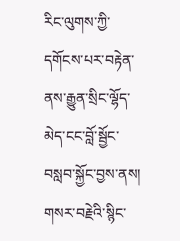རིང་ལུགས་ཀྱི་དགོངས་པར་བརྟེན་ནས་རྒྱུན་སྲིང་ལྷོད་མེད་ངང་བློ་སྦྱོང་བསླབ་སྐྱོང་བྱས་ནས། གསར་བརྗེའི་སྙིང་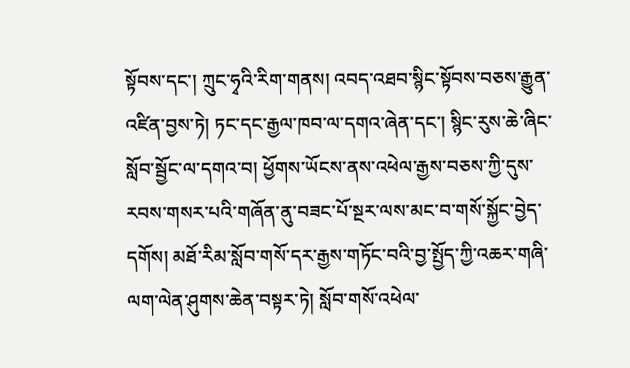སྟོབས་དང་། ཀྲུང་ཧྭའི་རིག་གནས། འབད་འཐབ་སྙིང་སྟོབས་བཅས་རྒྱུན་འཛིན་བྱས་ཏེ། ཏང་དང་རྒྱལ་ཁབ་ལ་དགའ་ཞེན་དང་། སྙིང་རུས་ཆེ་ཞིང་སློབ་སྦྱོང་ལ་དགའ་བ། ཕྱོགས་ཡོངས་ནས་འཕེལ་རྒྱས་བཅས་ཀྱི་དུས་རབས་གསར་པའི་གཞོན་ནུ་བཟང་པོ་སྔར་ལས་མང་བ་གསོ་སྐྱོང་བྱེད་དགོས། མཐོ་རིམ་སློབ་གསོ་དར་རྒྱས་གཏོང་བའི་བྱ་སྤྱོད་ཀྱི་འཆར་གཞི་ལག་ལེན་ཤུགས་ཆེན་བསྟར་ཏེ། སློབ་གསོ་འཕེལ་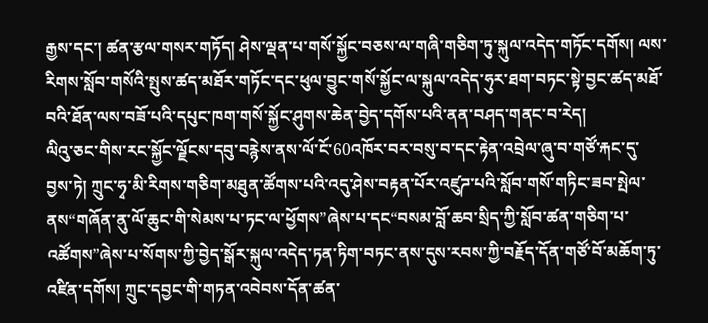རྒྱས་དང་། ཚན་རྩལ་གསར་གཏོད། ཤེས་ལྡན་པ་གསོ་སྐྱོང་བཅས་ལ་གཞི་གཅིག་ཏུ་སྐུལ་འདེད་གཏོང་དགོས། ལས་རིགས་སློབ་གསོའི་སྤུས་ཚད་མཐོར་གཏོང་དང་ཕུལ་བྱུང་གསོ་སྐྱོང་ལ་སྐུལ་འདེད་ཧུར་ཐག་བཏང་སྟེ་བྱང་ཚད་མཐོ་བའི་ཐོན་ལས་བཟོ་པའི་དཔུང་ཁག་གསོ་སྐྱོང་ཤུགས་ཆེན་བྱེད་དགོས་པའི་ནན་བཤད་གནང་བ་རེད།
ལིའུ་ཅང་གིས་རང་སྐྱོང་ལྗོངས་དབུ་བརྙེས་ནས་ལོ་ངོ་60འཁོར་བར་བསུ་བ་དང་རྟེན་འབྲེལ་ཞུ་བ་གཙོ་རྐང་དུ་བྱས་ཏེ། ཀྲུང་ཧྭ་མི་རིགས་གཅིག་མཐུན་ཚོགས་པའི་འདུ་ཤེས་བརྟན་པོར་འཛུཌ་པའི་སློབ་གསོ་གཏིང་ཟབ་སྤེལ་ནས“གཞོན་ནུ་ལོ་ཆུང་གི་སེམས་པ་ཏང་ལ་ཕྱོགས”ཞེས་པ་དང“བསམ་བློ་ཆབ་སྲིད་ཀྱི་སློབ་ཚན་གཅིག་པ་འཚོགས”ཞེས་པ་སོགས་ཀྱི་བྱེད་སྒོར་སྐུལ་འདེད་ཏན་ཏིག་བཏང་ནས་དུས་རབས་ཀྱི་བརྗོད་དོན་གཙོ་བོ་མཆོག་ཏུ་འཛིན་དགོས། ཀྲུང་དབྱང་གི་གཏན་འབེབས་དོན་ཚན་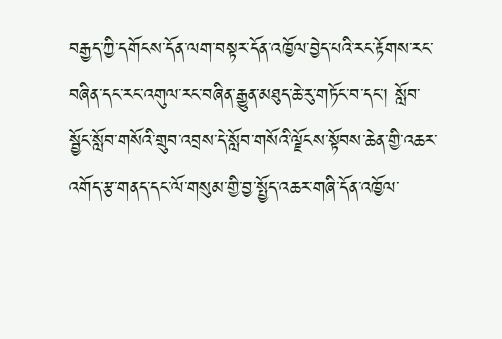བརྒྱད་ཀྱི་དགོངས་དོན་ལག་བསྟར་དོན་འཁྱོལ་བྱེད་པའི་རང་རྟོགས་རང་བཞིན་དང་རང་འགུལ་རང་བཞིན་རྒྱུན་མཐུད་ཆེ་རུ་གཏོང་བ་དང་། སློབ་སྦྱོང་སློབ་གསོའི་གྲུབ་འབྲས་དེ་སློབ་གསོའི་ལྗོངས་སྟོབས་ཆེན་གྱི་འཆར་འགོད་རྩ་གནད་དང་ལོ་གསུམ་གྱི་བྱ་སྤྱོད་འཆར་གཞི་དོན་འཁྱོལ་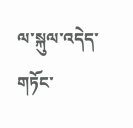ལ་སྐུལ་འདེད་གཏོང་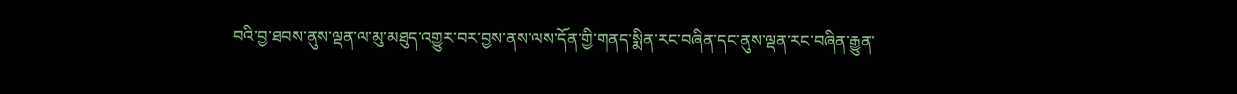བའི་བྱ་ཐབས་ནུས་ལྡན་ལ་མུ་མཐུད་འགྱུར་བར་བྱས་ནས་ལས་དོན་གྱི་གནད་སྨིན་རང་བཞིན་དང་ནུས་ལྡན་རང་བཞིན་རྒྱུན་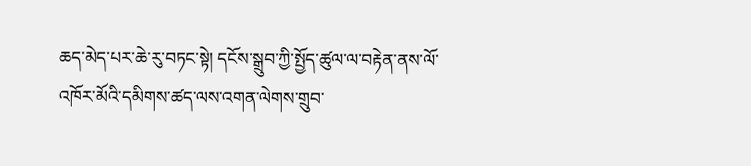ཆད་མེད་པར་ཆེ་རུ་བཏང་སྟེ། དངོས་སྒྲུབ་ཀྱི་སྤྱོད་ཚུལ་ལ་བརྟེན་ནས་ལོ་འཁོར་མོའི་དམིགས་ཚད་ལས་འགན་ལེགས་གྲུབ་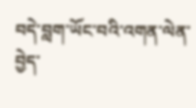བདེ་བླག་ཡོང་བའི་འགན་ལེན་བྱེད་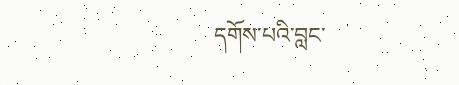དགོས་པའི་བླང་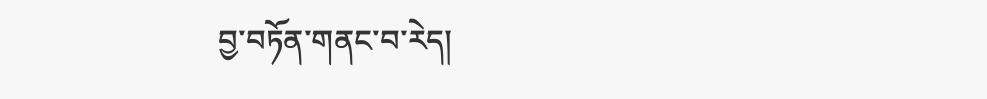བྱ་བཏོན་གནང་བ་རེད།